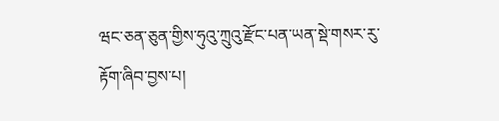ཝང་ཅན་ཅུན་གྱིས་ཧུའུ་ཀྲུའུ་རྫོང་པན་ཡན་སྡེ་གསར་རུ་རྟོག་ཞིབ་བྱས་པ།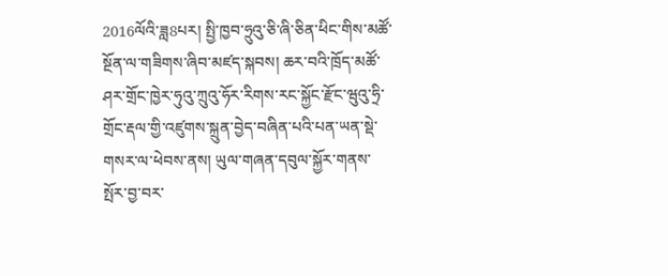2016ལོའི་ཟླ8པར། སྤྱི་ཁྱབ་ཧྲུའུ་ཅི་ཞི་ཅིན་ཕིང་གིས་མཚོ་སྔོན་ལ་གཟིགས་ཞིབ་མཛད་སྐབས། ཆར་བའི་ཁྲོད་མཚོ་ཤར་གྲོང་ཁྱེར་ཧུའུ་ཀྲུའུ་ཧོར་རིགས་རང་སྐྱོང་རྫོང་ཝུའུ་ཧྲི་གྲོང་རྡལ་གྱི་འཛུགས་སྐྲུན་བྱེད་བཞིན་པའི་པན་ཡན་སྡེ་གསར་ལ་ཕེབས་ནས། ཡུལ་གཞན་དབུལ་སྐྱོར་གནས་སྤོར་བྱ་བར་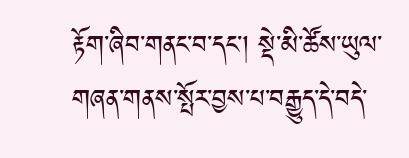རྟོག་ཞིབ་གནང་བ་དང་། སྡེ་མི་ཚོས་ཡུལ་གཞན་གནས་སྤོར་བྱས་པ་བརྒྱུད་དེ་བདེ་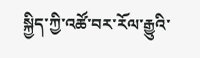སྐྱིད་ཀྱི་འཚོ་བར་རོལ་རྒྱུའི་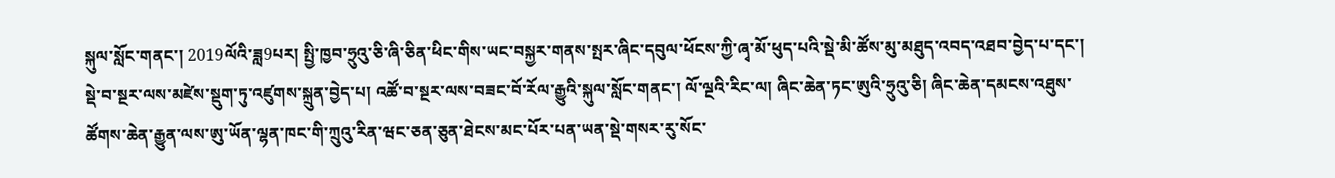སྐུལ་སློང་གནང་། 2019ལོའི་ཟླ9པར། སྤྱི་ཁྱབ་ཧྲུའུ་ཅི་ཞི་ཅིན་ཕིང་གིས་ཡང་བསྐྱར་གནས་སྤར་ཞིང་དབུལ་ཕོངས་ཀྱི་ཞྭ་མོ་ཕུད་པའི་སྡེ་མི་ཚོས་མུ་མཐུད་འབད་འཐབ་བྱེད་པ་དང་། སྡེ་བ་སྔར་ལས་མཛེས་སྡུག་ཏུ་འཛུགས་སྐྲུན་བྱེད་པ། འཚོ་བ་སྔར་ལས་བཟང་བོ་རོལ་རྒྱུའི་སྐུལ་སློང་གནང་། ལོ་ལྔའི་རིང་ལ། ཞིང་ཆེན་ཏང་ཨུའི་ཧྲུའུ་ཅི། ཞིང་ཆེན་དམངས་འཐུས་ཚོགས་ཆེན་རྒྱུན་ལས་ཨུ་ཡོན་ལྷན་ཁང་གི་ཀྲུའུ་རིན་ཝང་ཅན་ཅུན་ཐེངས་མང་པོར་པན་ཡན་སྡེ་གསར་རུ་སོང་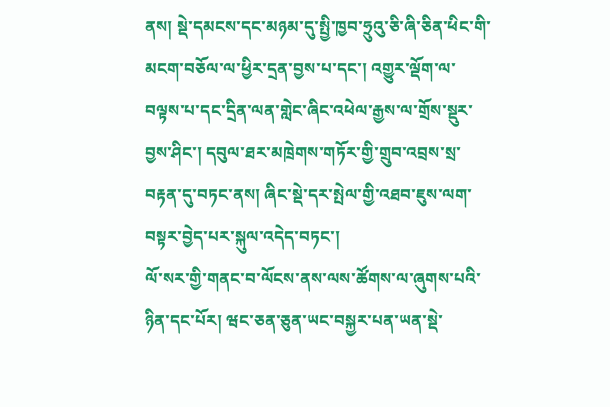ནས། སྡེ་དམངས་དང་མཉམ་དུ་སྤྱི་ཁྱབ་ཧྲུའུ་ཅི་ཞི་ཅིན་ཕིང་གི་མངག་བཅོལ་ལ་ཕྱིར་དྲན་བྱས་པ་དང་། འགྱུར་ལྡོག་ལ་བལྟས་པ་དང་དྲིན་ལན་གླེང་ཞིང་འཕེལ་རྒྱས་ལ་གྲོས་སྡུར་བྱས་ཤིང་། དབུལ་ཐར་མཁྲེགས་གཏོར་གྱི་གྲུབ་འབྲས་སྲ་བརྟན་དུ་བཏང་ནས། ཞིང་སྡེ་དར་སྤེལ་གྱི་འཐབ་ཇུས་ལག་བསྟར་བྱེད་པར་སྐུལ་འདེད་བཏང་།
ལོ་སར་གྱི་གནང་བ་ལོངས་ནས་ལས་ཚོགས་ལ་ཞུགས་པའི་ཉིན་དང་པོར། ཝང་ཅན་ཅུན་ཡང་བསྐྱར་པན་ཡན་སྡེ་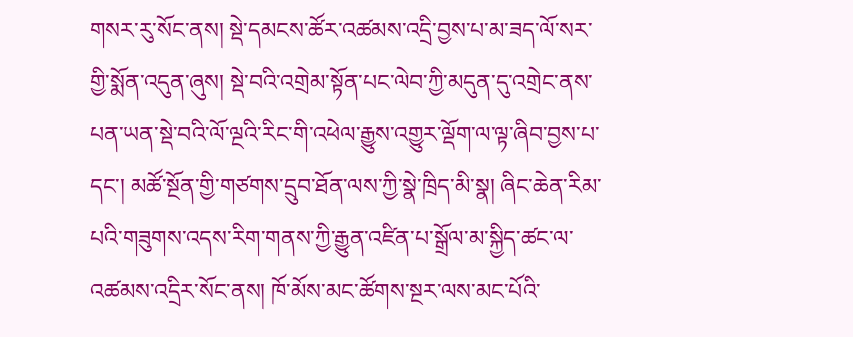གསར་རུ་སོང་ནས། སྡེ་དམངས་ཚོར་འཚམས་འདྲི་བྱས་པ་མ་ཟད་ལོ་སར་གྱི་སྨོན་འདུན་ཞུས། སྡེ་བའི་འགྲེམ་སྟོན་པང་ལེབ་ཀྱི་མདུན་དུ་འགྲེང་ནས་པན་ཡན་སྡེ་བའི་ལོ་ལྔའི་རིང་གི་འཕེལ་རྒྱུས་འགྱུར་ལྡོག་ལ་ལྟ་ཞིབ་བྱས་པ་དང་། མཚོ་སྔོན་གྱི་གཙགས་དྲུབ་ཐོན་ལས་ཀྱི་སྣེ་ཁྲིད་མི་སྣ། ཞིང་ཆེན་རིམ་པའི་གཟུགས་འདས་རིག་གནས་ཀྱི་རྒྱུན་འཛིན་པ་སྒྲོལ་མ་སྐྱིད་ཚང་ལ་འཚམས་འདྲིར་སོང་ནས། ཁོ་མོས་མང་ཚོགས་སྔར་ལས་མང་པོའི་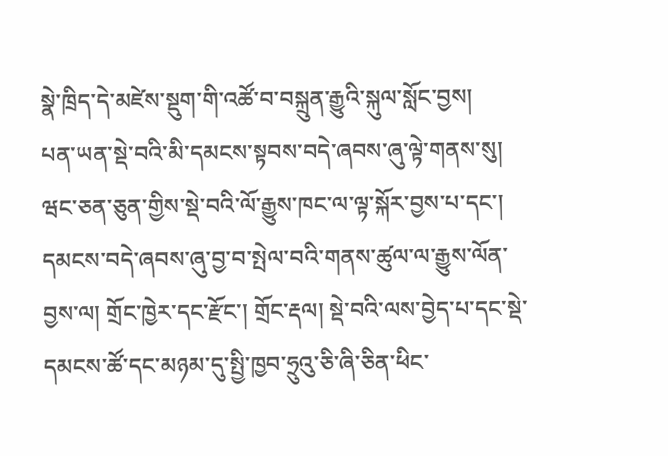སྣེ་ཁྲིད་དེ་མཛེས་སྡུག་གི་འཚོ་བ་བསྐྲུན་རྒྱུའི་སྐུལ་སློང་བྱས།
པན་ཡན་སྡེ་བའི་མི་དམངས་སྟབས་བདེ་ཞབས་ཞུ་ལྟེ་གནས་སུ། ཝང་ཅན་ཅུན་གྱིས་སྡེ་བའི་ལོ་རྒྱུས་ཁང་ལ་ལྟ་སྐོར་བྱས་པ་དང་། དམངས་བདེ་ཞབས་ཞུ་བྱ་བ་སྤེལ་བའི་གནས་ཚུལ་ལ་རྒྱུས་ལོན་བྱས་ལ། གྲོང་ཁྱེར་དང་རྫོང་། གྲོང་རྡལ། སྡེ་བའི་ལས་བྱེད་པ་དང་སྡེ་དམངས་ཚོ་དང་མཉམ་དུ་སྤྱི་ཁྱབ་ཧྲུའུ་ཅི་ཞི་ཅིན་ཕིང་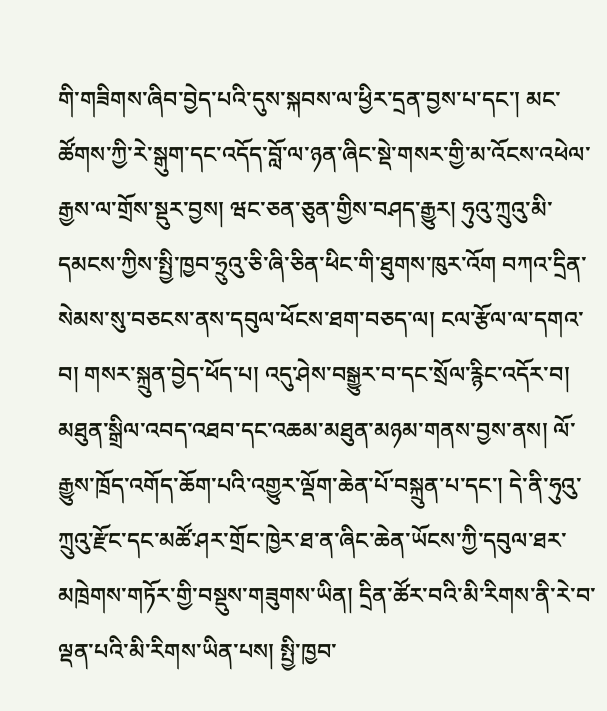གི་གཟིགས་ཞིབ་བྱེད་པའི་དུས་སྐབས་ལ་ཕྱིར་དྲན་བྱས་པ་དང་། མང་ཚོགས་ཀྱི་རེ་སྒུག་དང་འདོད་བློ་ལ་ཉན་ཞིང་སྡེ་གསར་གྱི་མ་འོངས་འཕེལ་རྒྱས་ལ་གྲོས་སྡུར་བྱས། ཝང་ཅན་ཅུན་གྱིས་བཤད་རྒྱུར། ཧུའུ་ཀྲུའུ་མི་དམངས་ཀྱིས་སྤྱི་ཁྱབ་ཧྲུའུ་ཅི་ཞི་ཅིན་ཕིང་གི་ཐུགས་ཁུར་འོག བཀའ་དྲིན་སེམས་སུ་བཅངས་ནས་དབུལ་ཕོངས་ཐག་བཅད་ལ། ངལ་རྩོལ་ལ་དགའ་བ། གསར་སྐྲུན་བྱེད་ཕོད་པ། འདུ་ཤེས་བསྒྱུར་བ་དང་སྲོལ་རྙིང་འདོར་བ། མཐུན་སྒྲིལ་འབད་འཐབ་དང་འཆམ་མཐུན་མཉམ་གནས་བྱས་ནས། ལོ་རྒྱུས་ཁྲོད་འགོད་ཆོག་པའི་འགྱུར་ལྡོག་ཆེན་པོ་བསྐྲུན་པ་དང་། དེ་ནི་ཧུའུ་ཀྲུའུ་རྫོང་དང་མཚོ་ཤར་གྲོང་ཁྱེར་ཐ་ན་ཞིང་ཆེན་ཡོངས་ཀྱི་དབུལ་ཐར་མཁྲེགས་གཏོར་གྱི་བསྡུས་གཟུགས་ཡིན། དྲིན་ཚོར་བའི་མི་རིགས་ནི་རེ་བ་ལྡན་པའི་མི་རིགས་ཡིན་པས། སྤྱི་ཁྱབ་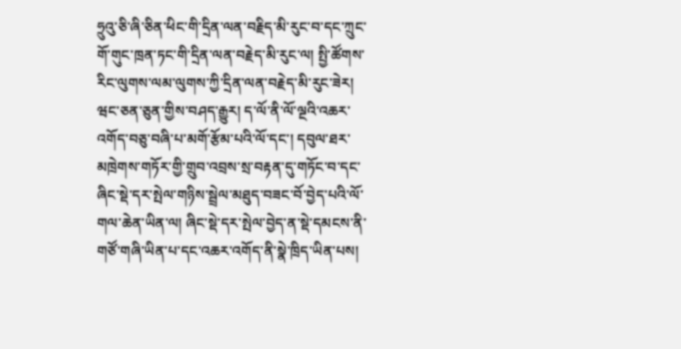ཧྲུའུ་ཅི་ཞི་ཅིན་ཕིང་གི་དྲིན་ལན་བརྗིད་མི་རུང་བ་དང་ཀྲུང་གོ་གུང་ཁྲན་ཏང་གི་དྲིན་ལན་བརྗེད་མི་རུང་ལ། སྤྱི་ཚོགས་རིང་ལུགས་ལམ་ལུགས་ཀྱི་དྲིན་ལན་བརྗེད་མི་རུང་ཟེར།
ཝང་ཅན་ཅུན་གྱིས་བཤད་རྒྱུར། ད་ལོ་ནི་ལོ་ལྔའི་འཆར་འགོད་བཅུ་བཞི་པ་མགོ་རྩོམ་པའི་ལོ་དང་། དབུལ་ཐར་མཁྲེགས་གཏོར་གྱི་གྲུབ་འབྲས་སྲ་བརྟན་དུ་གཏོང་བ་དང་ཞིང་སྡེ་དར་སྤེལ་གཉིས་སྦྲེལ་མཐུད་བཟང་བོ་བྱེད་པའི་ལོ་གལ་ཆེན་ཡིན་ལ། ཞིང་སྡེ་དར་སྤེལ་བྱེད་ན་སྡེ་དམངས་ནི་གཙོ་གཞི་ཡིན་པ་དང་འཆར་འགོད་ནི་སྣེ་ཁྲིད་ཡིན་པས།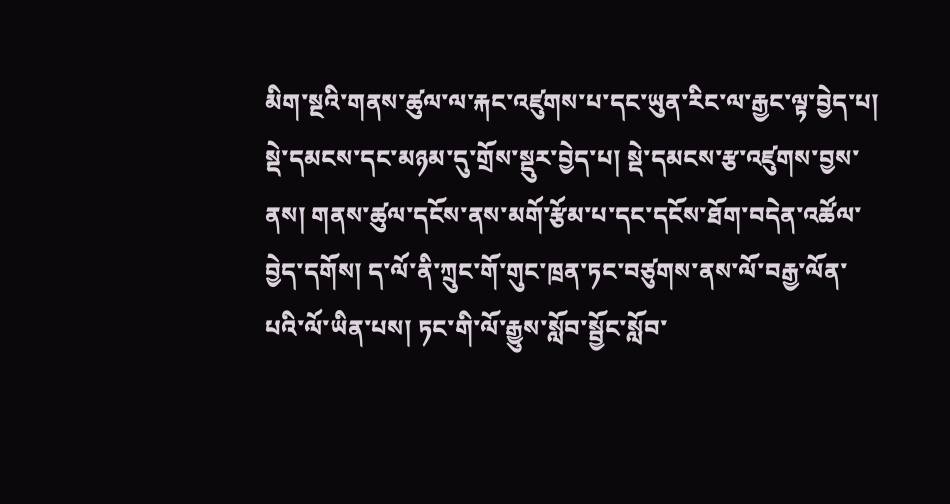མིག་སྔའི་གནས་ཚུལ་ལ་རྐང་འཛུགས་པ་དང་ཡུན་རིང་ལ་རྒྱང་ལྟ་བྱེད་པ། སྡེ་དམངས་དང་མཉམ་དུ་གྲོས་སྡུར་བྱེད་པ། སྡེ་དམངས་རྩ་འཛུགས་བྱས་ནས། གནས་ཚུལ་དངོས་ནས་མགོ་རྩོམ་པ་དང་དངོས་ཐོག་བདེན་འཚོལ་བྱེད་དགོས། ད་ལོ་ནི་ཀྲུང་གོ་གུང་ཁྲན་ཏང་བཙུགས་ནས་ལོ་བརྒྱ་ལོན་པའི་ལོ་ཡིན་པས། ཏང་གི་ལོ་རྒྱུས་སློབ་སྦྱོང་སློབ་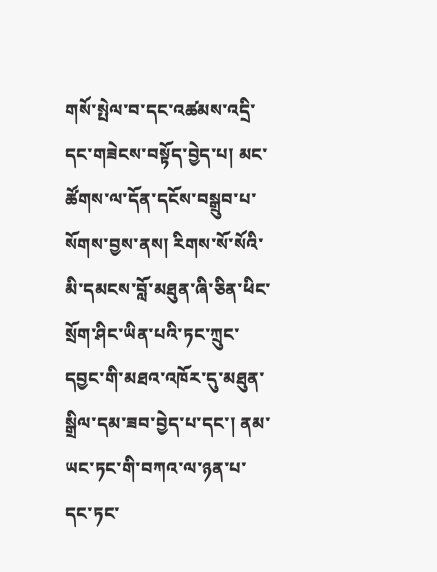གསོ་སྤེལ་བ་དང་འཚམས་འདྲི་དང་གཟེངས་བསྟོད་བྱེད་པ། མང་ཚོགས་ལ་དོན་དངོས་བསྒྲུབ་པ་སོགས་བྱས་ནས། རིགས་སོ་སོའི་མི་དམངས་བློ་མཐུན་ཞི་ཅིན་ཕིང་སྲོག་ཤིང་ཡིན་པའི་ཏང་ཀྲུང་དབྱང་གི་མཐའ་འཁོར་དུ་མཐུན་སྒྲིལ་དམ་ཟབ་བྱེད་པ་དང་། ནམ་ཡང་ཏང་གི་བཀའ་ལ་ཉན་པ་དང་ཏང་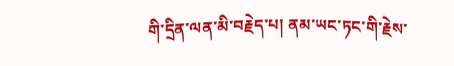གི་དྲིན་ལན་མི་བརྗེད་པ། ནམ་ཡང་ཏང་གི་རྗེས་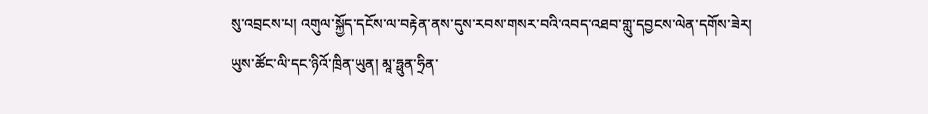སུ་འབྲངས་པ། འགུལ་སྐྱོད་དངོས་ལ་བརྟེན་ནས་དུས་རབས་གསར་བའི་འབད་འཐབ་གླུ་དབྱངས་ལེན་དགོས་ཟེར།
ཡུས་ཚོང་ལི་དང་ཉིའོ་ཁྲིན་ཡུན། མཱ་ཧྥུན་ཧྲིན་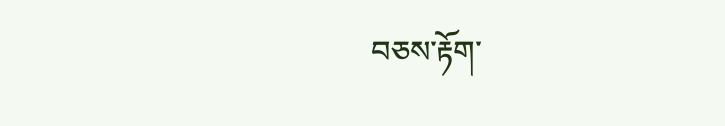བཅས་རྟོག་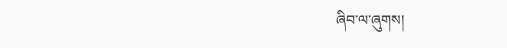ཞིབ་ལ་ཞུགས།